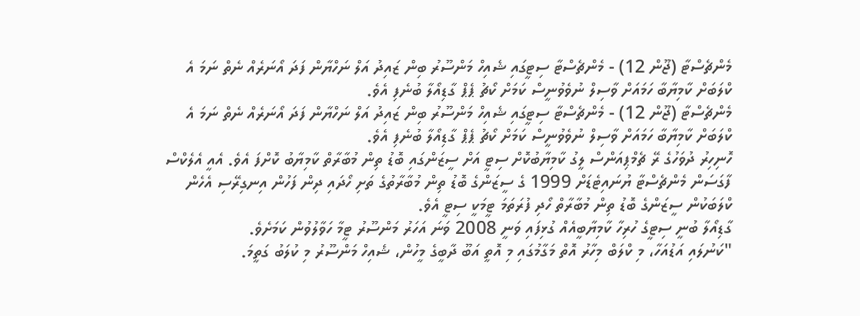މެންޗެސްޓާ (ޖޫން 12) - މެންޗެސްޓާ ސިޓީގައި ޝެއިހް މަންސޫރު ބިން ޒައިދު އަލް ނަހްޔާން ފަދަ އޯނަރެއް ނެތް ނަމަ އެ ކްލަބަށް ކާމިޔާބާ ހަމައަށް ވާސިލް ނުވެވުނީސް ކަމަށް ކޯޗު ޕެޕް ގާޑިއޯލާ ބުނެފި އެވެ.
މެންޗެސްޓާ (ޖޫން 12) - މެންޗެސްޓާ ސިޓީގައި ޝެއިހް މަންސޫރު ބިން ޒައިދު އަލް ނަހްޔާން ފަދަ އޯނަރެއް ނެތް ނަމަ އެ ކްލަބަށް ކާމިޔާބާ ހަމައަށް ވާސިލް ނުވެވުނީސް ކަމަށް ކޯޗު ޕެޕް ގާޑިއޯލާ ބުނެފި އެވެ.
ހޮނިހިރު ދުވަހުގެ ރޭ ޗެމްޕިއަންސް ލީގު ކާމިޔާބުކޮށް ސިޓީ އަށް ސީޒަންގައި ބޮޑު ތިން މުބާރާތް ކާމިޔާބު ކޮށްފަ އެވެ. އެއީ އެލެކްސް ފާގަސަން މެންޗެސްޓާ ޔުނައިޓެޑަށް 1999 ގެ ސީޒަންގެ ބޮޑު ތިން މުބާރާތުގެ ތަށި ހޯދައި ދިން ފަހުން އިނގިރޭސި އެހެން ކްލަބަކުން ސީޒަންގެ ބޮޑު ތިން މުބާރާތް ހޯދި ފުރަތަމަ ޓީމަކީ ސިޓީ އެވެ.
ގާޑިއޯލާ ބުނީ ސިޓީގެ ހުރިހާ ކާމިޔާބީއެއް ގުޅިފައި ވަނީ 2008 ވަނަ އަހަރު މަންސޫރު ޓީމާ ހަވާލުވުން ކަމަށެވެ.
"ކަނުލައި އަޑުއަހާ، މި ކްލަބް މިހާރު އޮތް މަގާމުގައި މި އޮތީ އަބޫ ދާބީގެ މީހުން، ޝެއިހް މަންސޫރު މި ކުލަބު ގަތީމަ.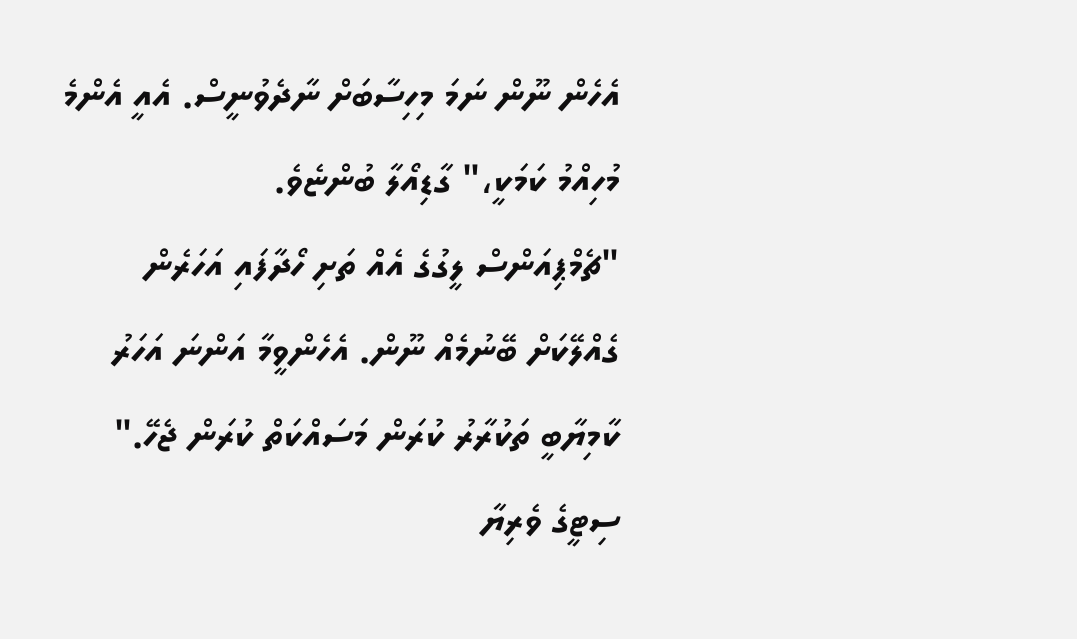އެހެން ނޫން ނަމަ މިހިސާބަށް ނާދެވުނީސް. އެއީ އެންމެ މުހިއްމު ކަމަކީ،" ގާޑިއޯލާ ބުންޏެވެ.
"ޗެމްޕިއަންސް ލީގުގެ އެއް ތަށި ހޯދާފައި އަހަރެން ގެއްލޭކަށް ބޭނުމެއް ނޫން. އެހެންވީމާ އަންނަ އަހަރު ކާމިޔާބީ ތަކުރާރު ކުރަން މަސައްކަތް ކުރަން ޖެހޭ."
ސިޓީގެ ވެރިޔާ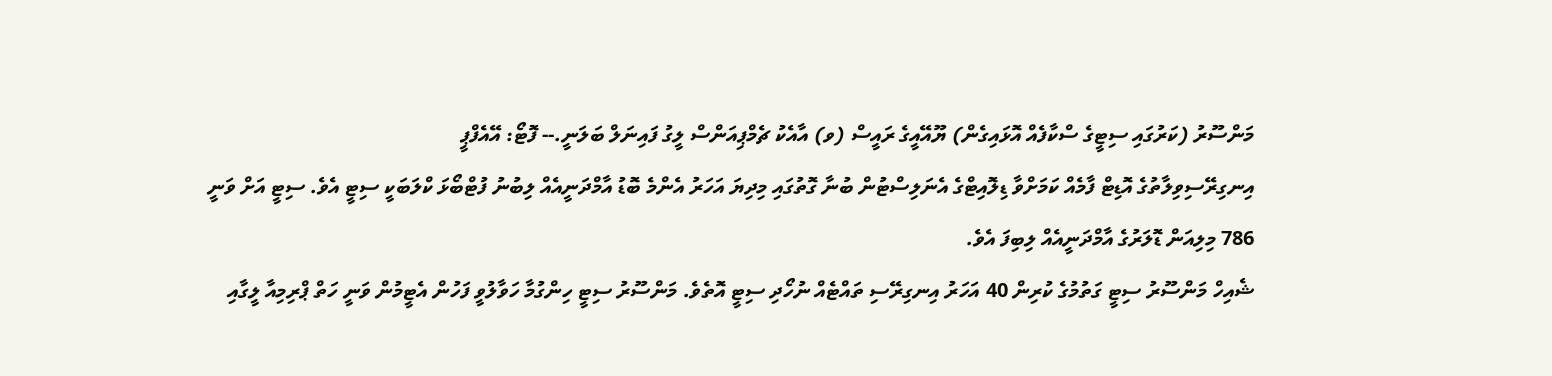މަންސޫރު (ކަރުގައި ސިޓީގެ ސްކާފެއް އޮޅައިގެން) ޔޫއޭއީގެ ރައީސް (ވ) އާއެކު ޗެމްޕިއަންސް ލީގު ފައިނަލް ބަލަނީ.-- ފޮޓޯ: އޭއެފްޕީ
އިނގިރޭސިވިލާތުގެ އޮޑިޓް ފާމެއް ކަމަށްވާ ޑިލޮއިޓްގެ އެނަލިސްޓުން ބުނާ ގޮތުގައި މިދިޔަ އަހަރު އެންމެ ބޮޑު އާމްދަނީއެއް ލިބުނު ފުޓްބޯޅަ ކްލަބަކީ ސިޓީ އެވެ. ސިޓީ އަށް ވަނީ 786 މިލިއަން ޑޮލަރުގެ އާމްދަނީއެއް ލިބިފަ އެވެ.
ޝެއިހް މަންސޫރު ސިޓީ ގަތުމުގެ ކުރިން 40 އަހަރު އިނގިރޭސި ތައްޓެއް ނުހޯދި ސިޓީ އޮތެވެ. މަންސޫރު ސިޓީ ހިންގުމާ ހަވާލުވީ ފަހުން އެޓީމުން ވަނީ ހަތް ޕްރިމިއާ ލީގާއި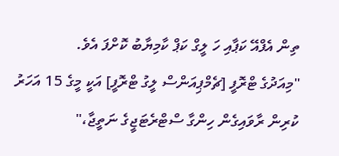ތިން އެފްއޭ ކަޕާއި ހަ ލީގް ކަޕް ކާމިޔާބު ކޮށްފަ އެވެ.
"މިއަދުގެ ޓްރޮފީ [ޗެމްޕިއަންސް ލީގު ޓްރޮފީ] އަކީ މީގެ 15 އަހަރު ކުރިން ރާވައިގެން ހިންގާ ސްޓްރެޓަޖީގެ ނަތީޖާ،"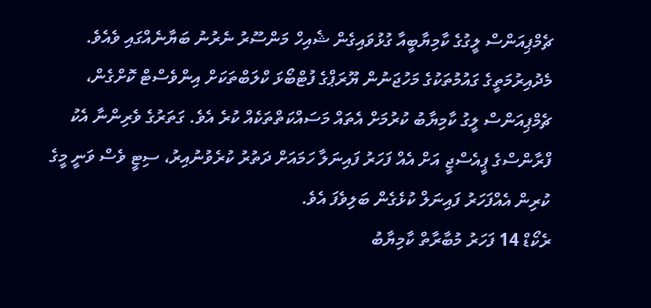ޗެމްޕިއަންސް ލީގުގެ ކާމިޔާބީއާ ގުޅުވައިގެން ޝެއިހް މަންސޫރު ނެރުނު ބަޔާނެއްގައި ވެއެވެ.
މެދުއިރުމަތީގެ ގައުމުތަކުގެ މަހުޖަނުން ޔޫރަޕްގެ ފުޓްބޯޅަ ކްލަބްތަކަށް އިންވެސްޓް ކޮށްގެން، ޗެމްޕިއަންސް ލީގު ކާމިޔާބު ކުރުމަށް އެތައް މަސައްކަތްތަކެއް ކުރެ އެވެ. ގަތަރުގެ ވެރިންނާ އެކު ފްރާންސްގެ ޕީއެސްޖީ އަށް އެއް ފަހަރު ފައިނަލާ ހަމައަށް ދަތުރު ކުރެވުނުއިރު، ސިޓީ ވެސް ވަނީ މީގެ ކުރިން އެއްފަހަރު ފައިނަލް ކުޅެގެން ބަލިވެފަ އެވެ.
ރެކޯޑް 14 ފަހަރު މުބާރާތް ކާމިޔާބު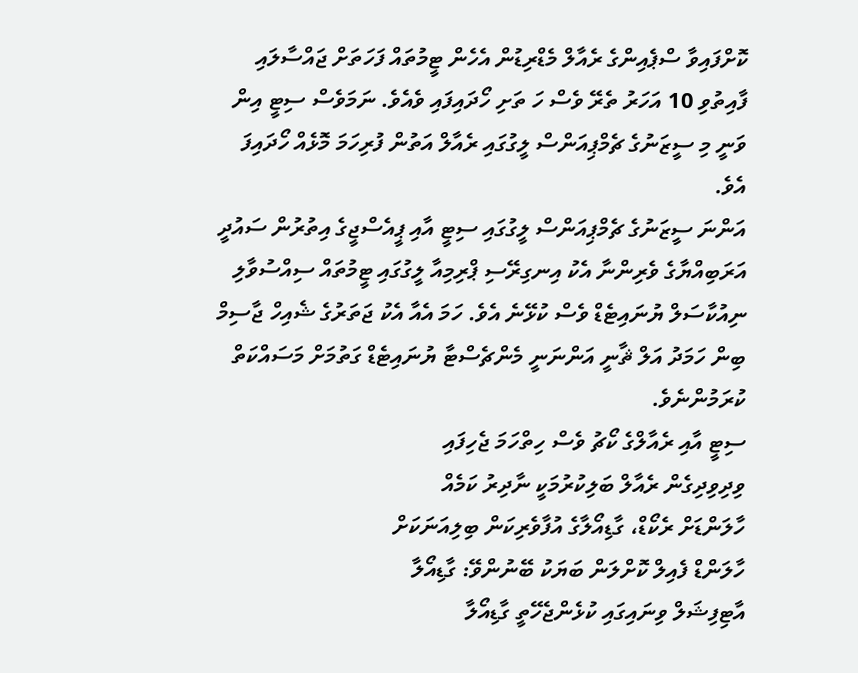ކޮށްފައިވާ ސްޕެއިންގެ ރެއާލް މެޑްރިޑުން އެހެން ޓީމުތައް ފަހަތަށް ޖައްސާލައި ފާއިތުވި 10 އަހަރު ތެރޭ ވެސް ހަ ތަށި ހޯދައިފައި ވެއެވެ. ނަމަވެސް ސިޓީ އިން ވަނީ މި ސީޒަނުގެ ޗެމްޕިއަންސް ލީގުގައި ރެއާލް އަތުން ފުރިހަމަ މޮޅެއް ހޯދައިފަ އެވެ.
އަންނަ ސީޒަނުގެ ޗެމްޕިއަންސް ލީގުގައި ސިޓީ އާއި ޕީއެސްޖީގެ އިތުރުން ސައުދީ އަރަބިއްޔާގެ ވެރިންނާ އެކު އިނގިރޭސި ޕްރިމިއާ ލީގުގައި ޓީމުތައް ސިއްސުވާލި ނިއުކާސަލް ޔުނައިޓެޑް ވެސް ކުޅޭނެ އެވެ. ހަމަ އެއާ އެކު ޖަތަރުގެ ޝެއިހް ޖާސިމް ބިން ހަމަދު އަލް ޘާނީ އަންނަނީ މެންޗެސްޓާ ޔުނައިޓެޑް ގަތުމަށް މަސައްކަތް ކުރަމުންނެވެ.
ސިޓީ އާއި ރެއާލްގެ ކޯޗު ވެސް ހިތްހަމަ ޖެހިފައި
ވިދިވިދިގެން ރެއާލް ބަލިކުރުމަކީ ނާދިރު ކަމެއް
ހާލަންޑަށް ރެކޯޑް، ގާޑިއޯލާގެ އުފާވެރިކަން ބިލިއަނަކަށް
ހާލަންޑް ފެއިލް ކޮށްލަން ބަޔަކު ބޭނުންވޭ: ގާޑިއޯލާ
އާޓިފިޝަލް ވިނައިގައި ކުޅެންޖެހޭތީ ގާޑިއޯލާ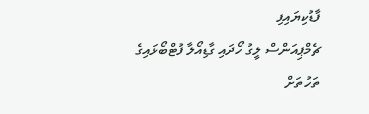ފާޑުކިޔައިފި
ޗެމްޕިއަންސް ލީގު ހޯދައި ގާޑިއޯލާ ފުޓްބޯޅައިގެ ތަހުތަށް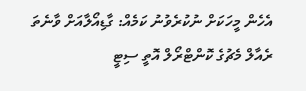އެހެން މީހަކަށް ނުކުރެވުނު ކަމެއް: ގާޑިއޯލާއަށް ވާނެތަ
ރެއާލް މެޗުގެ ކޮންޓްރޯލް އޮތީ ސިޓީ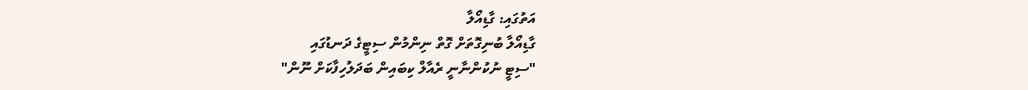އަތުގައި: ގާޑިއޯލާ
ގާޑިއޯލާ ބުނިގޮތަށް ގޮތް ނިންމުން ސިޓީގެ ދަނޑުގައި
"ސިޓީ ނުކުންނާނީ ރެއާލް ކިބައިން ބަދަލުހިފާކަށް ނޫން"